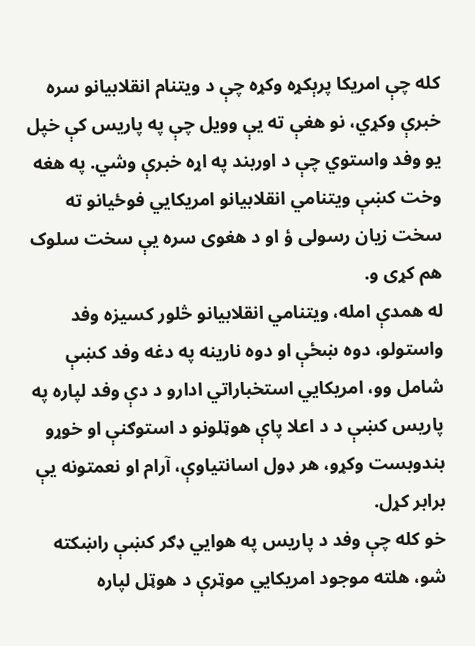کله چې امریکا پرېکړه وکړه چې د ویتنام انقلابيانو سره خبرې وکړي، نو هغې ته یې وویل چې په پاریس کې خپل یو وفد واستوي چې د اوربند په اړه خبرې وشي. په هغه وخت کښې ویتنامي انقلابيانو امریکایي فوځيانو ته سخت زیان رسولی ؤ او د هغوی سره یې سخت سلوک هم کړی و.
له همدې امله، ویتنامي انقلابیانو څلور کسیزه وفد واستولو، دوه ښځې او دوه نارینه په دغه وفد کښې شامل وو، امریکایي استخباراتي ادارو د دې وفد لپاره په پاریس کښې د د اعلا پاې هوټلونو د استوګنې او خوړو بندوبست وکړو، هر ډول اسانتیاوې، آرام او نعمتونه یې برابر کړل.
خو کله چې وفد د پاریس په هوایي ډګر کښې راښکته شو، هلته موجود امریکایي موټرې د هوټل لپاره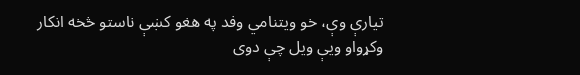تیارې وې، خو ویتنامي وفد په هغو کښې ناستو څخه انکار وکړواو ویې ویل چې دوی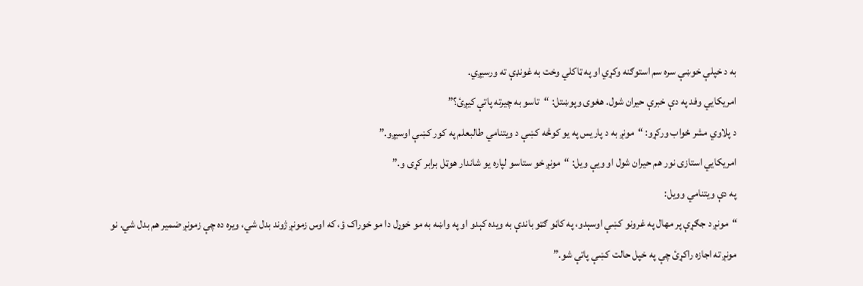به د خپلې خوښې سره سم استوګنه وکړي او په ټاکلي وخت به غونډې ته ورسیږي.
امریکایي وفد په دې خبرې حیران شول. هغوی وپوښتل: “تاسو به چیرته پاتې کیږئ؟”
د پلاوي مشر ځواب ورکړو: “مونږ به د پاریس په یو کوڅه کښې د ویتنامي طالبعلم په کور کښې اوسیږو.”
امریکایي استازی نور هم حیران شول او ویې ویل: “مونږ خو ستاسو لپاره یو شاندار هوټل برابر کړی و.”
په دې ویتنامي وویل:
“مونږ د جګړې پر مهال په غرونو کښې اوسېدو، په کاڼو ګټو باندې به ویده کېدو او په واښه به مو خوړل دا مو خوراک ؤ، که اوس زمونږ ژوند بدل شي، ویره ده چې زمونږ ضمير هم بدل شي. نو مونږ ته اجازه راکړئ چې په خپل حالت کښې پاتې شو.”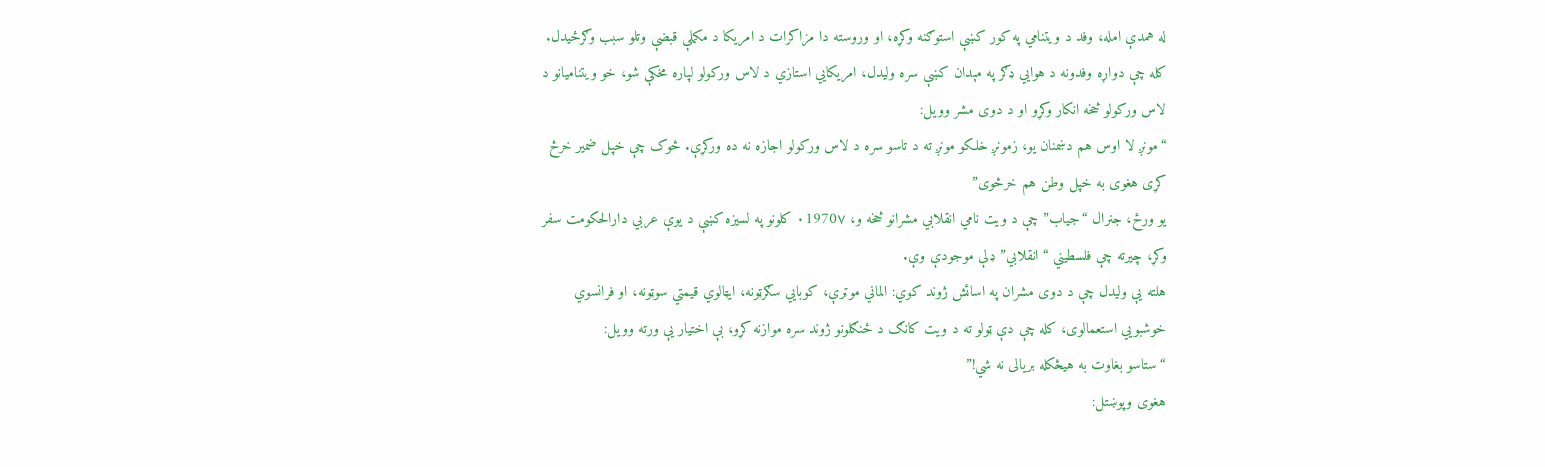له همدې امله، وفد د ویتنامي په کور کښې استوګنه وکړه، او وروسته دا مزاکرات د امریکا د مکملې قبضې وتلو سبب وګرځیدل.
کله چې دواړه وفدونه د هوایي ډګر په مېدان کښې سره ولیدل، امریکایي استازي د لاس ورکولو لپاره مخکې شو، خو ویتنامیانو د لاس ورکولو څخه انکار وکړو او د دوی مشر وویل:
“مونږ لا اوس هم دښمنان یو، زمونږ خلکو مونږ ته د تاسو سره د لاس ورکولو اجازه نه ده ورکړې. څوک چې خپل ضمير خرڅ کړی هغوی به خپل وطن هم خرڅوی”
یو ورځ، جنرال “جياب” چې د ویت نامي انقلابي مشرانو څخه و، ۰1970۷ کلونو په لسیزه کښې د یوې عربي دارالحکومت سفر وکړ، چیرته چې فلسطیني “انقلابي” ډلې موجودې وې.
هلته یې ولیدل چې د دوی مشران په اسائش ژوند کوي: الماني موټرې، کوبایي سګرټونه، ایټالوي قیمتي سوټونه، او فرانسوي خوشبويي استعمالوی، کله چې دې ټولو ته د ویت کانګ د ځنګلونو ژوند سره موازنه کړو، بې اختیار یې ورته وویل:
“ستاسو بغاوت به هیڅکله بریالی نه شي!”
هغوی وپوښتل: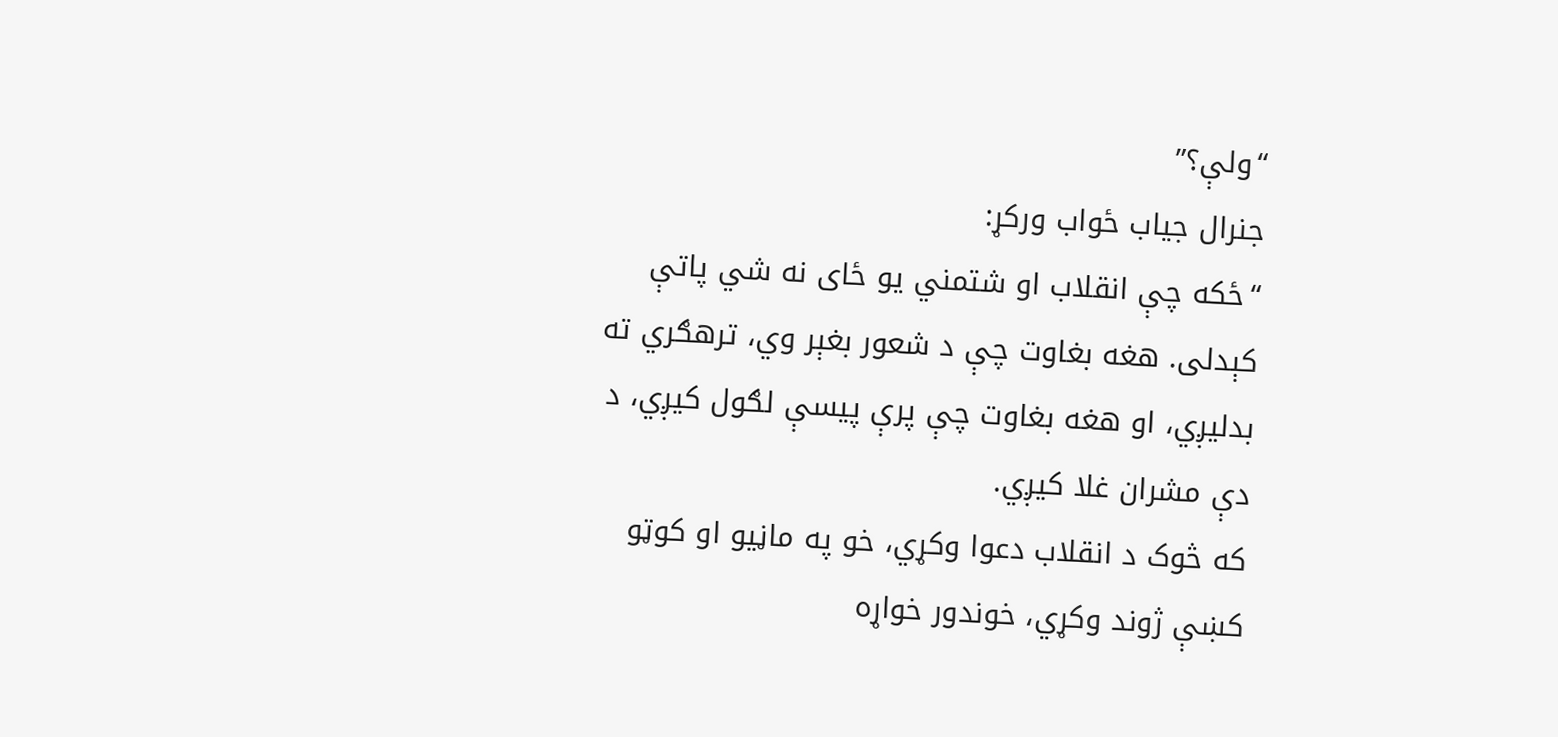“ولې؟”
جنرال جياب ځواب ورکړ:
“ځکه چې انقلاب او شتمني یو ځای نه شي پاتې کېدلی. هغه بغاوت چې د شعور بغېر وي، ترهګري ته بدلیږي، او هغه بغاوت چې پرې پیسې لګول کیږي، د دې مشران غلا کیږي.
که څوک د انقلاب دعوا وکړي، خو په ماڼیو او کوټو کښې ژوند وکړي، خوندور خواړه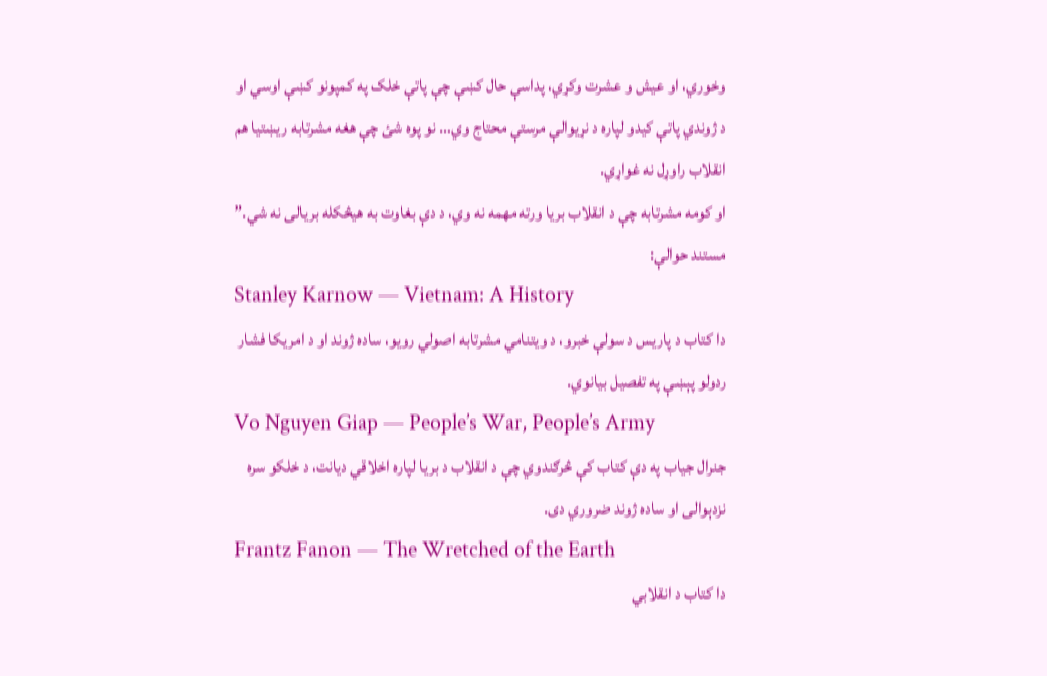وخوري، او عیش و عشرت وکړي، پداسې حال کښې چې پاتې خلک په کمپونو کښې اوسي او د ژوندي پاتې کیدو لپاره د نړیوالې مرستې محتاج وي… نو پوه شئ چې هغه مشرتابه ریښتیا هم انقلاب راوړل نه غواړي.
او کومه مشرتابه چې د انقلاب بریا ورته مهمه نه وي، د دې بغاوت به هیڅکله بریالی نه شي.”
مستند حوالې:
Stanley Karnow — Vietnam: A History
دا کتاب د پاریس د سولې خبرو، د ویتنامي مشرتابه اصولي رویو، ساده ژوند او د امریکا فشار ردولو پېښې په تفصیل بیانوي.
Vo Nguyen Giap — People’s War, People’s Army
جنرال جياب په دې کتاب کې څرګندوي چې د انقلاب د بریا لپاره اخلاقي دیانت، د خلکو سره نزدېوالی او ساده ژوند ضروري دی.
Frantz Fanon — The Wretched of the Earth
دا کتاب د انقلابي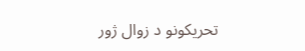تحریکونو د زوال ژور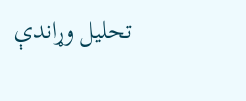تحلیل وړاندې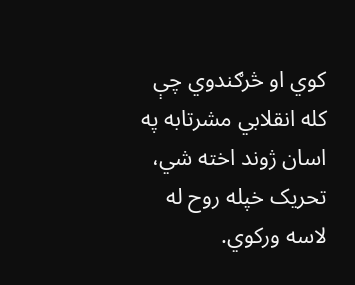کوي او څرګندوي چې کله انقلابي مشرتابه په اسان ژوند اخته شي، تحریک خپله روح له لاسه ورکوي.